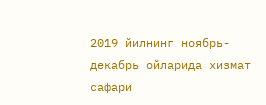2019 йилнинг ноябрь-декабрь ойларида хизмат сафари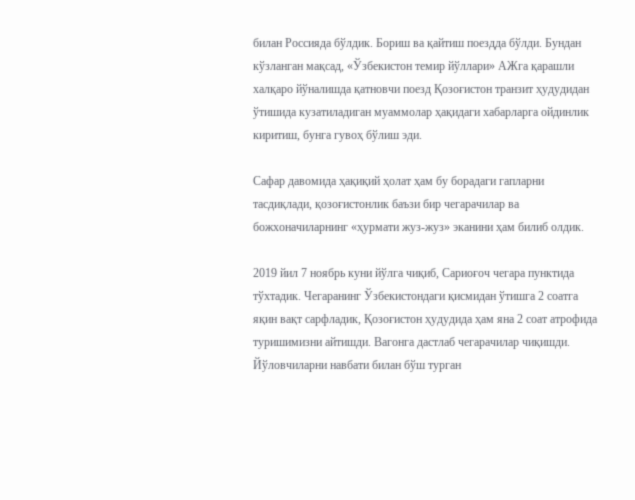билан Россияда бўлдик. Бориш ва қайтиш поездда бўлди. Бундан кўзланган мақсад, «Ўзбекистон темир йўллари» АЖга қарашли халқаро йўналишда қатновчи поезд Қозоғистон транзит ҳудудидан ўтишида кузатиладиган муаммолар ҳақидаги хабарларга ойдинлик киритиш, бунга гувоҳ бўлиш эди.

Сафар давомида ҳақиқий ҳолат ҳам бу борадаги гапларни тасдиқлади, қозоғистонлик баъзи бир чегарачилар ва божхоначиларнинг «ҳурмати жуз-жуз» эканини ҳам билиб олдик.

2019 йил 7 ноябрь куни йўлга чиқиб, Сариоғоч чегара пунктида тўхтадик. Чегаранинг Ўзбекистондаги қисмидан ўтишга 2 соатга яқин вақт сарфладик, Қозоғистон ҳудудида ҳам яна 2 соат атрофида туришимизни айтишди. Вагонга дастлаб чегарачилар чиқишди. Йўловчиларни навбати билан бўш турган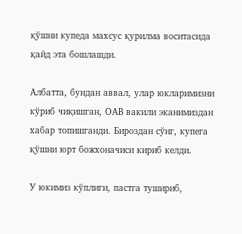қўшни купеда махсус қурилма воситасида қайд эта бошлашди.

Албатта, бундан аввал, улар юкларимизни кўриб чиқишган, ОАВ вакили эканимиздан хабар топишганди. Бироздан сўнг, купега қўшни юрт божхоначиси кириб келди.

У юкимиз кўплиги, пастга тушириб,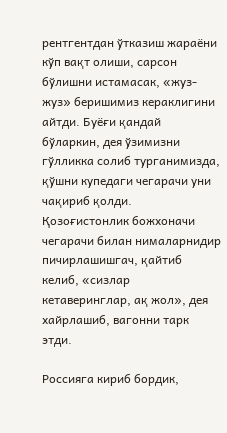рентгентдан ўтказиш жараёни кўп вақт олиши, сарсон бўлишни истамасак, «жуз-жуз» беришимиз кераклигини айтди. Буёғи қандай бўларкин, дея ўзимизни гўлликка солиб турганимизда, қўшни купедаги чегарачи уни чақириб қолди. Қозоғистонлик божхоначи чегарачи билан нималарнидир пичирлашишгач, қайтиб келиб, «сизлар кетаверинглар, ақ жол», дея хайрлашиб, вагонни тарк этди.

Россияга кириб бордик,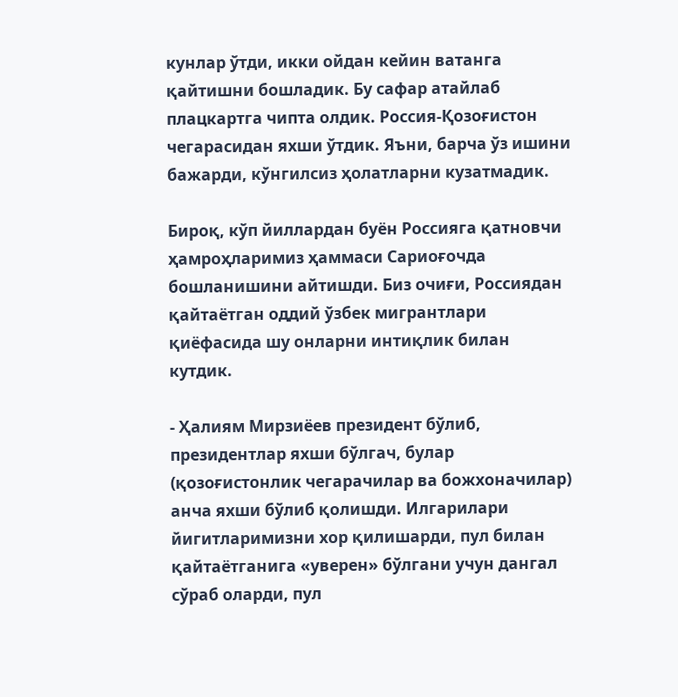кунлар ўтди, икки ойдан кейин ватанга қайтишни бошладик. Бу сафар атайлаб плацкартга чипта олдик. Россия-Қозоғистон чегарасидан яхши ўтдик. Яъни, барча ўз ишини бажарди, кўнгилсиз ҳолатларни кузатмадик.

Бироқ, кўп йиллардан буён Россияга қатновчи ҳамроҳларимиз ҳаммаси Сариоғочда бошланишини айтишди. Биз очиғи, Россиядан қайтаётган оддий ўзбек мигрантлари қиёфасида шу онларни интиқлик билан кутдик.

- Ҳалиям Мирзиёев президент бўлиб, президентлар яхши бўлгач, булар (қозоғистонлик чегарачилар ва божхоначилар) анча яхши бўлиб қолишди. Илгарилари йигитларимизни хор қилишарди, пул билан қайтаётганига «уверен» бўлгани учун дангал сўраб оларди, пул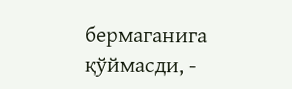бермаганига қўймасди, -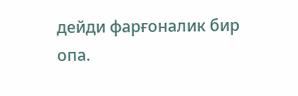дейди фарғоналик бир опа.